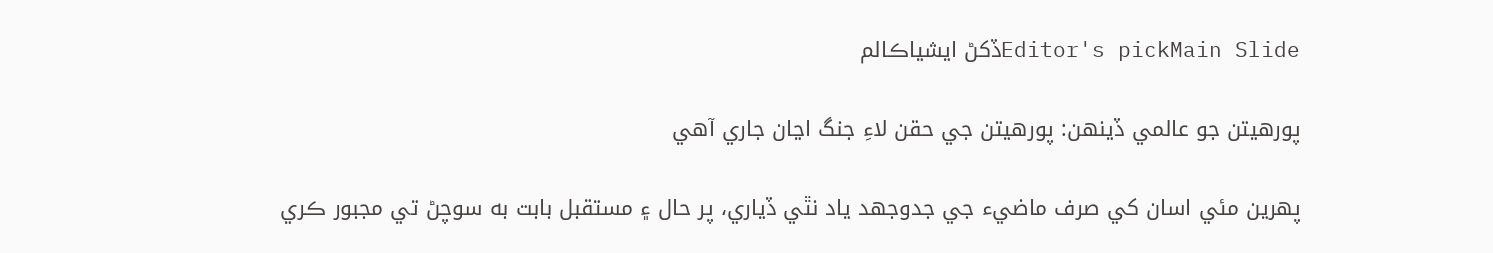Editor's pickMain Slideڏکڻ ايشياڪالم

پورھيتن جو عالمي ڏينهن: پورھيتن جي حقن لاءِ جنگ اڃان جاري آھي

پهرين مئي اسان کي صرف ماضيء جي جدوجهد ياد نٿي ڏياري، پر حال ۽ مستقبل بابت به سوچڻ تي مجبور ڪري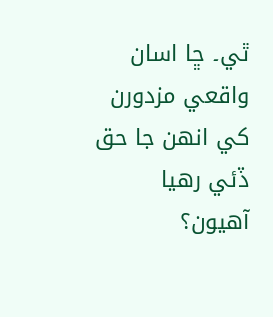ٿي۔ ڇا اسان واقعي مزدورن کي انهن جا حق ڏئي رهيا آهيون؟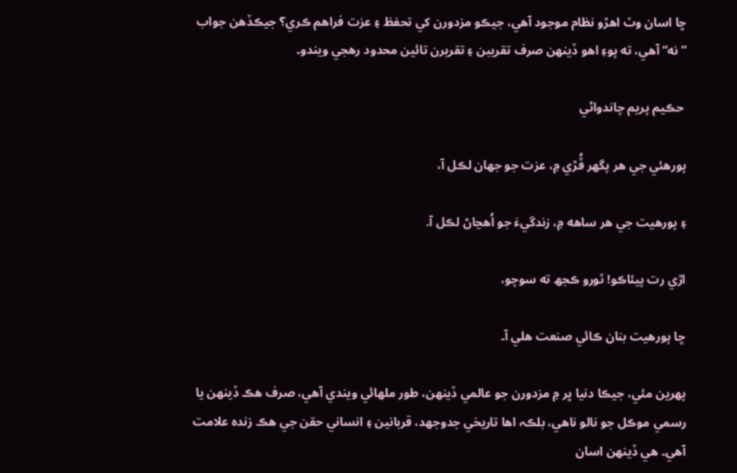ڇا اسان وٽ اهڙو نظام موجود آهي، جيڪو مزدورن کي تحفظ ۽ عزت فراهم ڪري؟ جيڪڏهن جواب ”نه“ آهي، ته پوءِ اهو ڏينهن صرف تقريبن ۽ تقريرن تائين محدود رهجي ويندو۔

 حڪيم پريم چاندواڻي

پورھئي جي هر پگھر ڦُڙي ۾، عزت جو جهان لڪل آ،

۽ پورھيت جي هر ساهه ۾، زندگيءَ جو اُھڃاڻ لڪل آ.

اڙي رت پيئاڪو! ٿورو ڪجھ ته سوچو،

ڇا پورهيت بنان ڪائي صنعت هلي آ۔

پهرين مئي، جيڪا دنيا ڀر ۾ مزدورن جو عالمي ڏينهن، طور ملهائي ويندي آهي، صرف هڪ ڏينهن يا رسمي موڪل جو نالو ناهي، بلڪہ اها تاريخي جدوجهد، قربانين ۽ انساني حقن جي هڪ زنده علامت آهي۔ هي ڏينهن اسان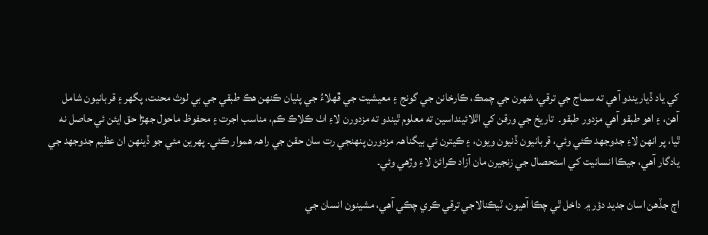کي ياد ڏياريندو آهي ته سماج جي ترقي، شهرن جي چمڪ، ڪارخانن جي گونج ۽ معيشيت جي ڦهلاءُ جي پٺيان ڪنهن هڪ طبقي جي بي لوث محنت، پگهر ۽ قربانيون شامل آهن، ۽ اهو طبقو آهي مزدور طبقو۔  تاريخ جي ورقن کي اٿلائينداسين ته معلوم ٿيندو ته مزدورن لاءِ اٺ ڪلاڪ ڪم، مناسب اجرت ۽ محفوظ ماحول جهڙا حق ايئن ئي حاصل نه ٿيا، پر انهن لاءِ جدوجهد ڪئي وئي، قربانيون ڏنيون ويون، ۽ ڪيترن ئي بيگناهہ مزدورن پنهنجي رت سان حقن جي راهہ هموار ڪئي۔ پهرين مئي جو ڏينهن ان عظيم جدوجهد جي يادگار آهي، جيڪا انسانيت کي استحصال جي زنجيرن مان آزاد ڪرائڻ لاءِ وڙهي وئي۔

اڄ جڏهن اسان جديد دؤر ۾ داخل ٿي چڪا آهيون، ٽيڪنالاجي ترقي ڪري چڪي آهي، مشينون انسان جي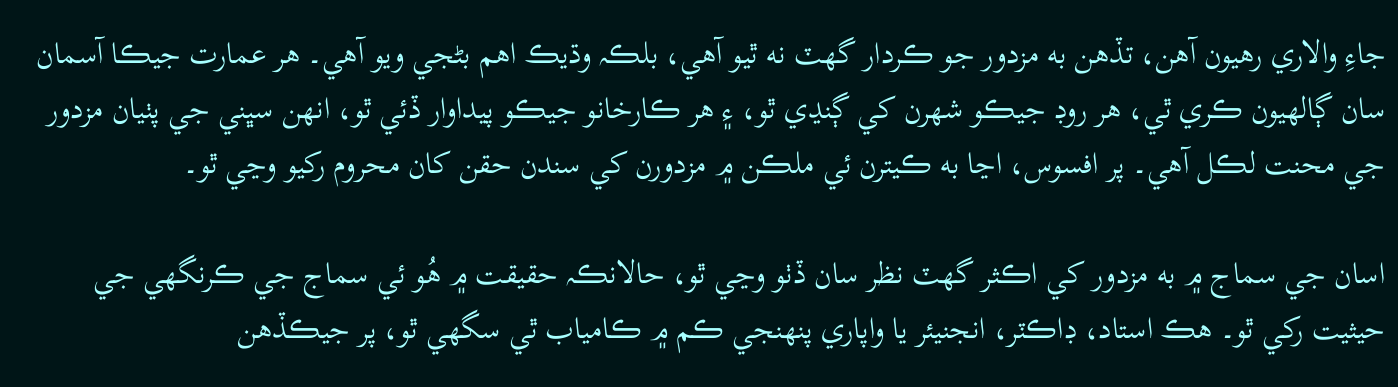جاءِ والاري رهيون آهن، تڏهن به مزدور جو ڪردار گهٽ نه ٿيو آهي، بلڪہ وڌيڪ اهم بڻجي ويو آهي۔ هر عمارت جيڪا آسمان سان ڳالهيون ڪري ٿي، هر روڊ جيڪو شهرن کي ڳنڍي ٿو، ۽ هر ڪارخانو جيڪو پيداوار ڏئي ٿو، انهن سڀني جي پٺيان مزدور جي محنت لڪل آهي۔ پر افسوس، اڃا به ڪيترن ئي ملڪن ۾ مزدورن کي سندن حقن کان محروم رکيو وڃي ٿو۔

اسان جي سماج ۾ به مزدور کي اڪثر گهٽ نظر سان ڏٺو وڃي ٿو، حالانڪہ حقيقت ۾ هُو ئي سماج جي ڪرنگھي جي حيثيت رکي ٿو۔ هڪ استاد، ڊاڪٽر، انجنيئر يا واپاري پنهنجي ڪم ۾ ڪامياب ٿي سگهي ٿو، پر جيڪڏهن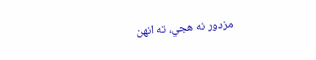مزدور نه هجي، ته انهن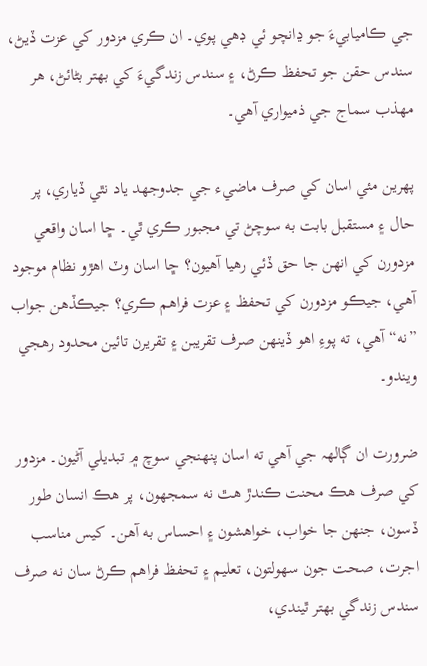جي ڪاميابيءَ جو ڍانچو ئي ڊهي پوي۔ ان ڪري مزدور کي عزت ڏيڻ، سندس حقن جو تحفظ ڪرڻ، ۽ سندس زندگيءَ کي بهتر بڻائڻ، هر مهذب سماج جي ذميواري آهي۔

پهرين مئي اسان کي صرف ماضيء جي جدوجهد ياد نٿي ڏياري، پر حال ۽ مستقبل بابت به سوچڻ تي مجبور ڪري ٿي۔ ڇا اسان واقعي مزدورن کي انهن جا حق ڏئي رهيا آهيون؟ ڇا اسان وٽ اهڙو نظام موجود آهي، جيڪو مزدورن کي تحفظ ۽ عزت فراهم ڪري؟ جيڪڏهن جواب ”نه“ آهي، ته پوءِ اهو ڏينهن صرف تقريبن ۽ تقريرن تائين محدود رهجي ويندو۔

ضرورت ان ڳالهہ جي آهي ته اسان پنهنجي سوچ ۾ تبديلي آڻيون۔ مزدور کي صرف هڪ محنت ڪندڙ هٿ نه سمجهون، پر هڪ انسان طور ڏسون، جنهن جا خواب، خواهشون ۽ احساس به آهن۔ کيس مناسب اجرت، صحت جون سهولتون، تعليم ۽ تحفظ فراهم ڪرڻ سان نه صرف سندس زندگي بهتر ٿيندي،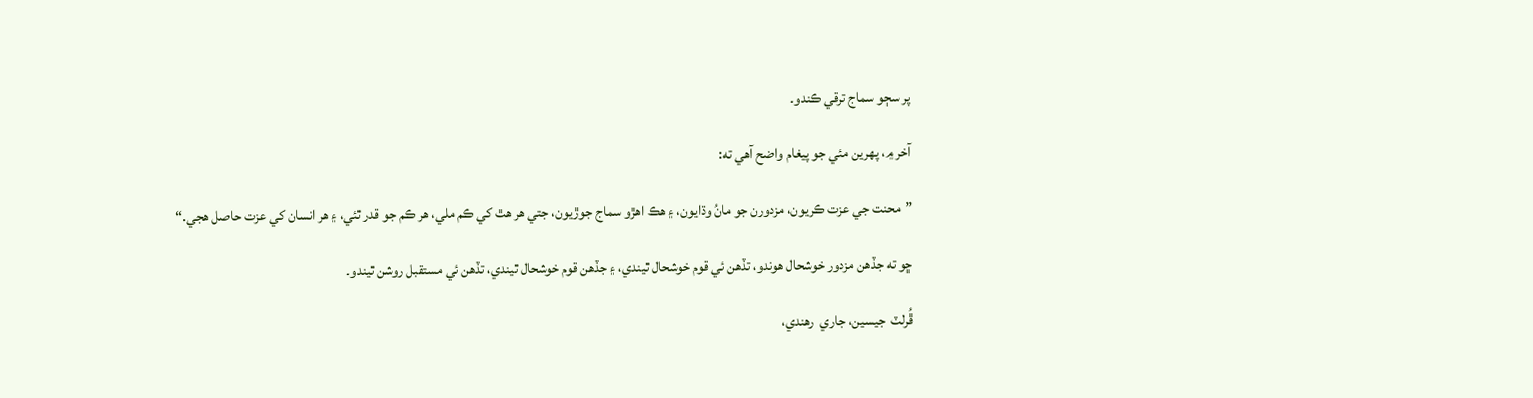پر سڄو سماج ترقي ڪندو۔

آخر ۾، پهرين مئي جو پيغام واضح آهي ته:

”محنت جي عزت ڪريون، مزدورن جو مانُ وڌايون، ۽ هڪ اهڙو سماج جوڙيون، جتي هر هٿ کي ڪم ملي، هر ڪم جو قدر ٿئي، ۽ هر انسان کي عزت حاصل هجي.“

ڇو ته جڏهن مزدور خوشحال هوندو، تڏهن ئي قوم خوشحال ٿيندي، ۽ جڏهن قوم خوشحال ٿيندي، تڏهن ئي مستقبل روشن ٿيندو۔

ڦُرلٽ  جيسين، جاري  رهندي،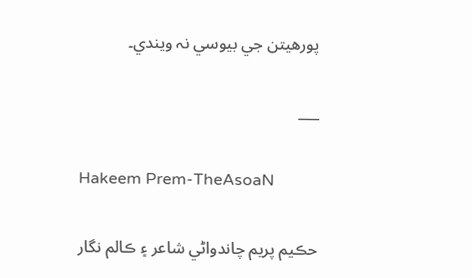پورهيتن جي بيوسي نہ ويندي۔

___

Hakeem Prem-TheAsoaN

حڪيم پريم چاندواڻي شاعر ۽ ڪالم نگار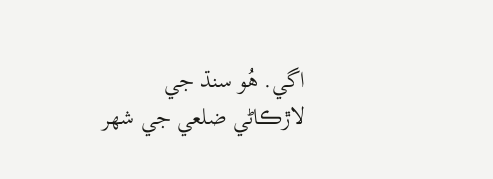اگي. ھُو سنڌ جي لاڙڪاڻي ضلعي جي شھر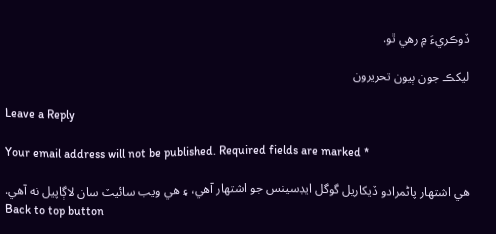ڏوڪريءَ ۾ رھي ٿو.

ليکڪ جون ٻيون تحريرون

Leave a Reply

Your email address will not be published. Required fields are marked *

هي اشتهار پاڻمرادو ڏيکاريل گوگل ايڊسينس جو اشتهار آهي، ۽ هي ويب سائيٽ سان لاڳاپيل نه آهي.
Back to top button